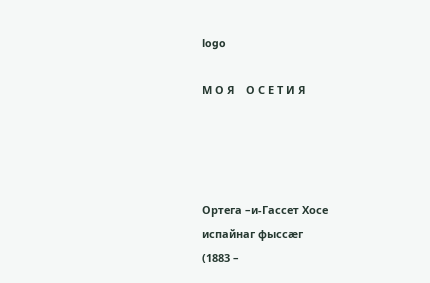logo

М О Я    О С Е Т И Я




Ортега –и-Гассет Хосе
испайнаг фыссæг
(1883 –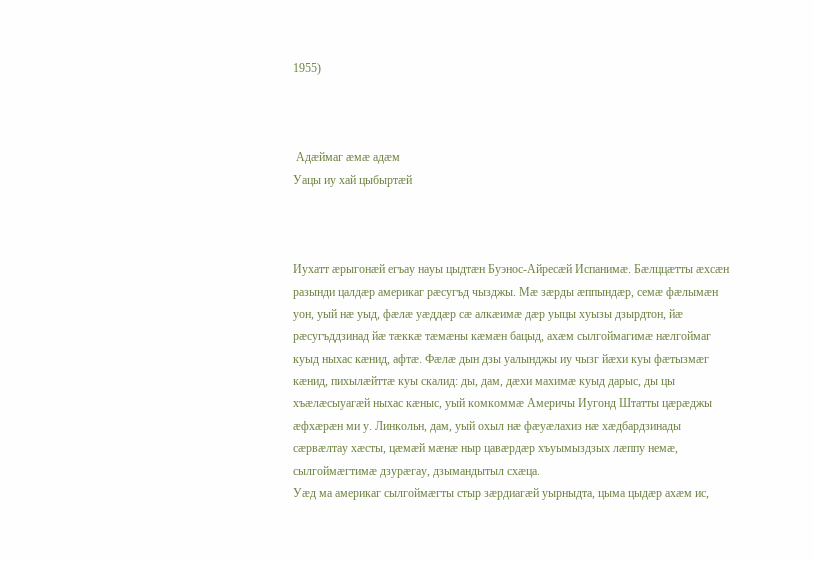1955)



 Адæймаг æмæ адæм
Уацы иу хай цыбыртæй



Иухатт æрыгонæй егъау науы цыдтæн Буэнос-Айресæй Испанимæ. Бæлццæтты æхсæн разынди цалдæр америкаг рæсугъд чызджы. Мæ зæрды æппындæр, семæ фæлымæн уон, уый нæ уыд, фæлæ уæддæр сæ алкæимæ дæр уыцы хуызы дзырдтон, йæ рæсугъддзинад йæ тæккæ тæмæны кæмæн бацыд, ахæм сылгоймагимæ нæлгоймаг куыд ныхас кæнид, афтæ. Фæлæ дын дзы уалынджы иу чызг йæхи куы фæтызмæг кæнид, пихылæйттæ куы скалид: ды, дам, дæхи махимæ куыд дарыс, ды цы хъæлæсыуагæй ныхас кæныс, уый комкоммæ Америчы Иугонд Штатты цæрæджы æфхæрæн ми у. Линкольн, дам, уый охыл нæ фæуæлахиз нæ хæдбардзинады сæрвæлтау хæсты, цæмæй мæнæ ныр цавæрдæр хъуымыздзых лæппу немæ, сылгоймæгтимæ дзурæгау, дзымандытыл схæца.
Уæд ма америкаг сылгоймæгты стыр зæрдиагæй уырныдта, цыма цыдæр ахæм ис,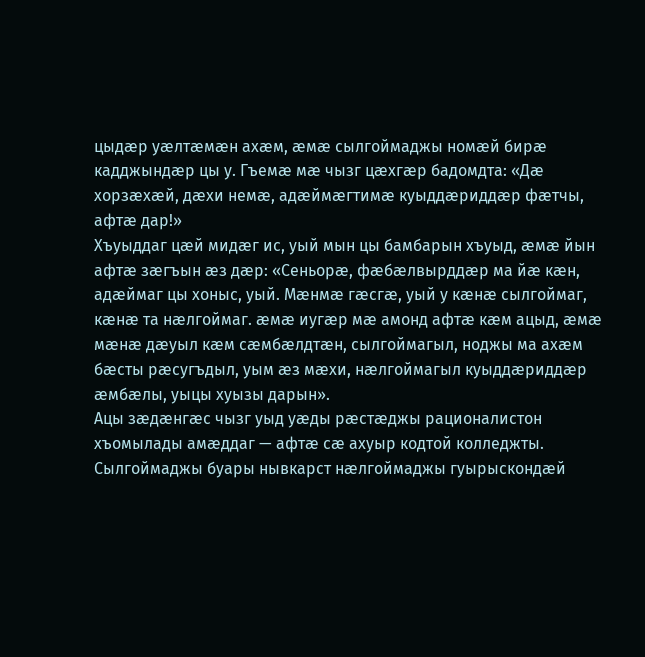цыдæр уæлтæмæн ахæм, æмæ сылгоймаджы номæй бирæ кадджындæр цы у. Гъемæ мæ чызг цæхгæр бадомдта: «Дæ хорзæхæй, дæхи немæ, адæймæгтимæ куыддæриддæр фæтчы, афтæ дар!»
Хъуыддаг цæй мидæг ис, уый мын цы бамбарын хъуыд, æмæ йын афтæ зæгъын æз дæр: «Сеньорæ, фæбæлвырддæр ма йæ кæн, адæймаг цы хоныс, уый. Мæнмæ гæсгæ, уый у кæнæ сылгоймаг, кæнæ та нæлгоймаг. æмæ иугæр мæ амонд афтæ кæм ацыд, æмæ мæнæ дæуыл кæм сæмбæлдтæн, сылгоймагыл, ноджы ма ахæм бæсты рæсугъдыл, уым æз мæхи, нæлгоймагыл куыддæриддæр æмбæлы, уыцы хуызы дарын».
Ацы зæдæнгæс чызг уыд уæды рæстæджы рационалистон хъомылады амæддаг — афтæ сæ ахуыр кодтой колледжты.
Сылгоймаджы буары нывкарст нæлгоймаджы гуырыскондæй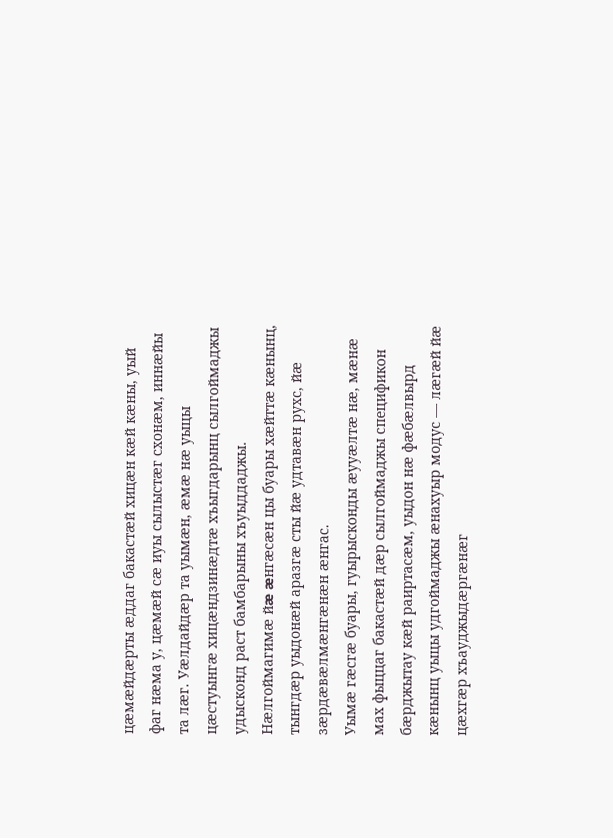цæмæйдæрты æддаг бакастæй хицæн кæй кæны, уый фаг нæма у, цæмæй сæ иуы сылыстæг схонæм, иннæйы та лæг. Уæлдайдæр та уымæн, æмæ нæ уыцы цæстуынгæ хицæндзинæдтæ хъыгдарынц сылгоймаджы удысконд раст бамбарыны хъуыддаджы.
Нæлгоймагимæ йæ æнгæсæн цы буары хæйттæ кæнынц, тынгдæр уыдонæй аразгæ сты йæ удтавæн рухс, йæ зæрдæвæлмæнгæнæн æнгас.
Уымæ гæсгæ буары, гуырысконды æууæлтæ нæ, мæнæ мах фыццаг бакастæй дæр сылгоймаджы спецификон бæрджытау кæй раиртасæм, уыдон нæ фæбæлвырд кæнынц уыцы удгоймаджы æнахуыр модус — лæгæй йæ цæхгæр хъауджыдæргæнæг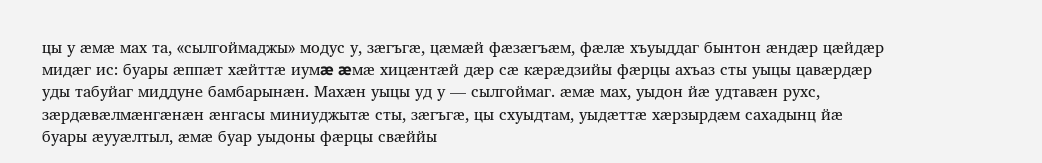цы у æмæ мах та, «сылгоймаджы» модус у, зæгъгæ, цæмæй фæзæгъæм, фæлæ хъуыддаг бынтон æндæр цæйдæр мидæг ис: буары æппæт хæйттæ иумæ æмæ хицæнтæй дæр сæ кæрæдзийы фæрцы ахъаз сты уыцы цавæрдæр уды табуйаг миддуне бамбарынæн. Махæн уыцы уд у — сылгоймаг. æмæ мах, уыдон йæ удтавæн рухс, зæрдæвæлмæнгæнæн æнгасы миниуджытæ сты, зæгъгæ, цы схуыдтам, уыдæттæ хæрзырдæм сахадынц йæ буары æууæлтыл, æмæ буар уыдоны фæрцы свæййы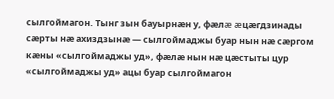сылгоймагон. Тынг зын бауырнæн у, фæлæ æцæгдзинады сæрты нæ ахиздзынæ — сылгоймаджы буар нын нæ сæргом кæны «сылгоймаджы уд», фæлæ нын нæ цæстыты цур «сылгоймаджы уд» ацы буар сылгоймагон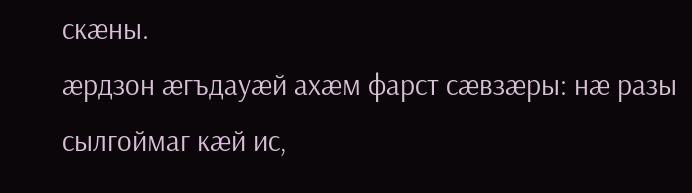скæны.
æрдзон æгъдауæй ахæм фарст сæвзæры: нæ разы сылгоймаг кæй ис,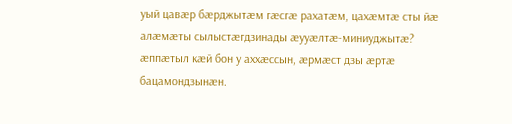уый цавæр бæрджытæм гæсгæ рахатæм, цахæмтæ сты йæ алæмæты сылыстæгдзинады æууæлтæ-миниуджытæ?
æппæтыл кæй бон у аххæссын, æрмæст дзы æртæ бацамондзынæн.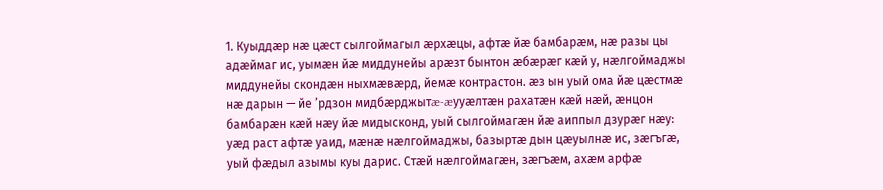1. Куыддæр нæ цæст сылгоймагыл æрхæцы, афтæ йæ бамбарæм, нæ разы цы адæймаг ис, уымæн йæ миддунейы арæзт бынтон æбæрæг кæй у, нæлгоймаджы миддунейы скондæн ныхмæвæрд, йемæ контрастон. æз ын уый ома йæ цæстмæ нæ дарын — йе ’рдзон мидбæрджытæ-æууæлтæн рахатæн кæй нæй, æнцон бамбарæн кæй нæу йæ мидысконд, уый сылгоймагæн йæ аиппыл дзурæг нæу: уæд раст афтæ уаид, мæнæ нæлгоймаджы, базыртæ дын цæуылнæ ис, зæгъгæ, уый фæдыл азымы куы дарис. Стæй нæлгоймагæн, зæгъæм, ахæм арфæ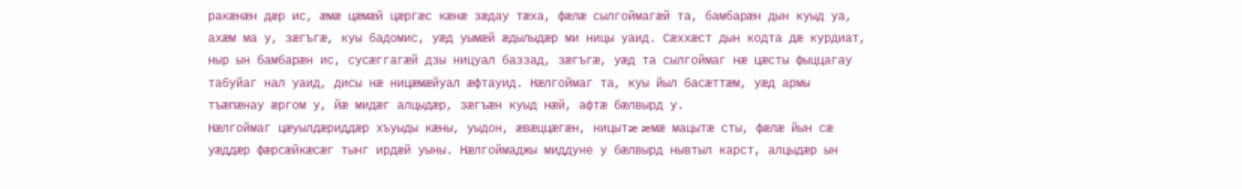ракæнæн дæр ис, æмæ цæмæй цæргæс кæнæ зæдау тæха, фæлæ сылгоймагæй та, бамбарæн дын куыд уа, ахæм ма у, зæгъгæ, куы бадомис, уæд уымæй æдылыдæр ми ницы уаид. Сæххæст дын кодта дæ курдиат, ныр ын бамбарæн ис, сусæггагæй дзы ницуал баззад, зæгъгæ, уæд та сылгоймаг нæ цæсты фыццагау табуйаг нал уаид, дисы нæ ницæмæйуал æфтауид. Нæлгоймаг та, куы йыл басæттæм, уæд армы тъæпæнау æргом у, йæ мидæг алцыдæр, зæгъæн куыд нæй, афтæ бæлвырд у.
Нæлгоймаг цæуылдæриддæр хъуыды кæны, уыдон, æвæццæгæн, ницытæ æмæ мацытæ сты, фæлæ йын сæ уæддæр фæрсæйкæсæг тынг ирдæй уыны. Нæлгоймаджы миддуне у бæлвырд нывтыл карст, алцыдæр ын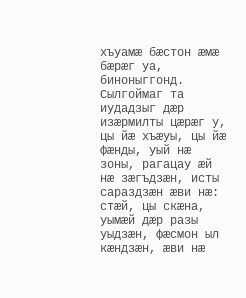хъуамæ бæстон æмæ бæрæг уа, биноныггонд. Сылгоймаг та иудадзыг дæр изæрмилты цæрæг у, цы йæ хъæуы, цы йæ фæнды, уый нæ зоны, рагацау æй нæ зæгъдзæн, исты сараздзæн æви нæ: стæй, цы скæна, уымæй дæр разы уыдзæн, фæсмон ыл кæндзæн, æви нæ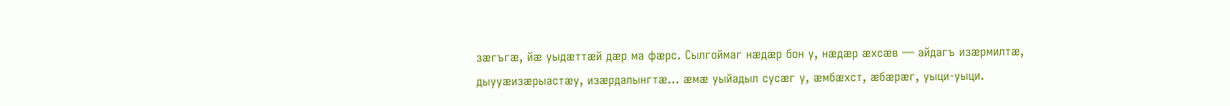зæгъгæ, йæ уыдæттæй дæр ма фæрс. Сылгоймаг нæдæр бон у, нæдæр æхсæв — айдагъ изæрмилтæ, дыууæизæрыастæу, изæрдалынгтæ... æмæ уыйадыл сусæг у, æмбæхст, æбæрæг, уыци-уыци.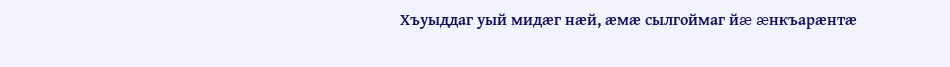Хъуыддаг уый мидæг нæй, æмæ сылгоймаг йæ æнкъарæнтæ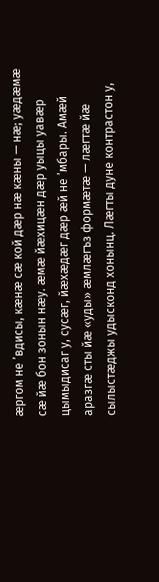æргом не ’вдисы, кæнæ сæ кой дæр нæ кæны — нæ; уæдæмæ сæ йæ бон зонын нæу. æмæ йæхицæн дæр уыцы уавæр цымыдисаг у, сусæг, йæхæдæг дæр æй не ’мбары. Амæй аразгæ сты йæ «уды» æмлæгъз формæтæ — лæгтæ йæ сылыстæджы удысконд хонынц. Лæгты дуне контрастон у,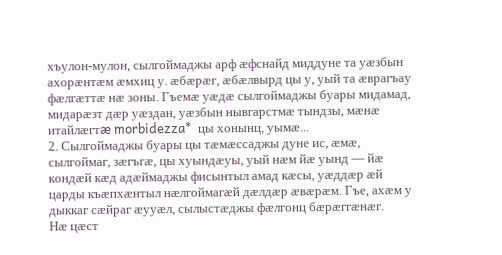хъулон-мулон, сылгоймаджы арф æфснайд миддуне та уæзбын ахорæнтæм æмхиц у. æбæрæг, æбæлвырд цы у, уый та æврагъау фæлгæттæ нæ зоны. Гъемæ уæдæ сылгоймаджы буары мидамад, мидарæзт дæр уæздан, уæзбын нывгарстмæ тындзы, мæнæ итайлæгтæ morbidezza*  цы хонынц, уымæ...
2. Сылгоймаджы буары цы тæмæссаджы дуне ис, æмæ, сылгоймаг, зæгъгæ, цы хуындæуы, уый нæм йæ уынд — йæ кондæй кæд адæймаджы фисынтыл амад кæсы, уæддæр æй царды къæпхæнтыл нæлгоймагæй дæлдæр æвæрæм. Гъе, ахæм у дыккаг сæйраг æууæл, сылыстæджы фæлгонц бæрæггæнæг.
Нæ цæст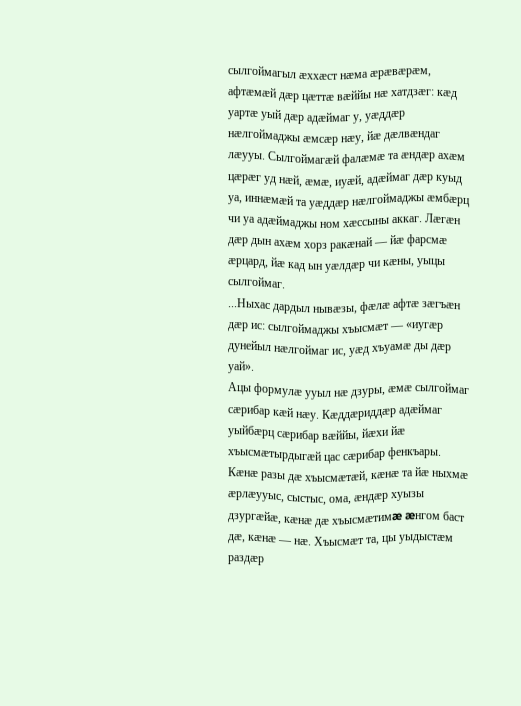сылгоймагыл æххæст нæма æрæвæрæм, афтæмæй дæр цæттæ вæййы нæ хатдзæг: кæд уартæ уый дæр адæймаг у, уæддæр нæлгоймаджы æмсæр нæу, йæ дæлвæндаг лæууы. Сылгоймагæй фалæмæ та æндæр ахæм цæрæг уд нæй, æмæ, иуæй, адæймаг дæр куыд уа, иннæмæй та уæддæр нæлгоймаджы æмбæрц чи уа адæймаджы ном хæссыны аккаг. Лæгæн дæр дын ахæм хорз ракæнай — йæ фарсмæ æрцард, йæ кад ын уæлдæр чи кæны, уыцы сылгоймаг.
...Ныхас дардыл нывæзы, фæлæ афтæ зæгъæн дæр ис: сылгоймаджы хъысмæт — «иугæр дунейыл нæлгоймаг ис, уæд хъуамæ ды дæр уай».
Ацы формулæ ууыл нæ дзуры, æмæ сылгоймаг сæрибар кæй нæу. Кæддæриддæр адæймаг уыйбæрц сæрибар вæййы, йæхи йæ хъысмæтырдыгæй цас сæрибар фенкъары. Кæнæ разы дæ хъысмæтæй, кæнæ та йæ ныхмæ æрлæууыс, сыстыс, ома, æндæр хуызы дзургæйæ, кæнæ дæ хъысмæтимæ æнгом баст дæ, кæнæ — нæ. Хъысмæт та, цы уыдыстæм раздæр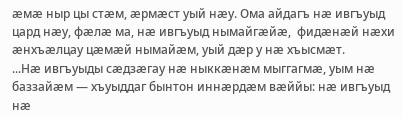æмæ ныр цы стæм, æрмæст уый нæу. Ома айдагъ нæ ивгъуыд цард нæу, фæлæ ма, нæ ивгъуыд нымайгæйæ,  фидæнæй нæхи æнхъæлцау цæмæй нымайæм, уый дæр у нæ хъысмæт.
...Нæ ивгъуыды сæдзæгау нæ ныккæнæм мыггагмæ, уым нæ баззайæм — хъуыддаг бынтон иннæрдæм вæййы: нæ ивгъуыд нæ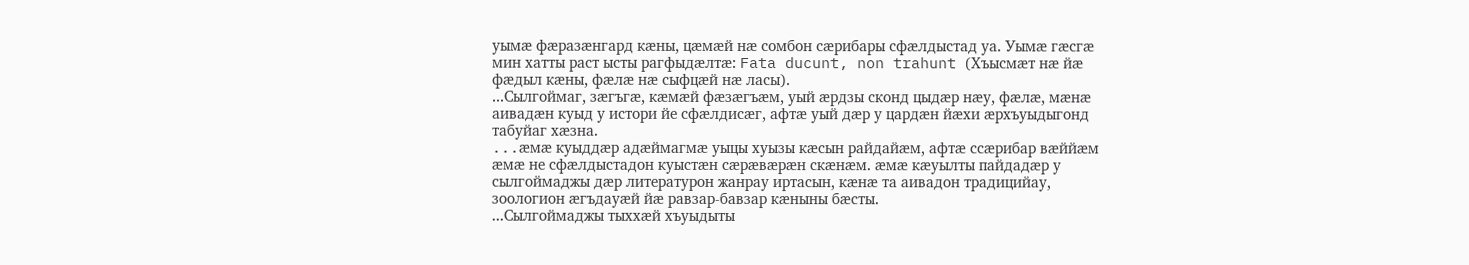уымæ фæразæнгард кæны, цæмæй нæ сомбон сæрибары сфæлдыстад уа. Уымæ гæсгæ мин хатты раст ысты рагфыдæлтæ: Fata ducunt, non trahunt (Хъысмæт нæ йæ фæдыл кæны, фæлæ нæ сыфцæй нæ ласы).
...Сылгоймаг, зæгъгæ, кæмæй фæзæгъæм, уый æрдзы сконд цыдæр нæу, фæлæ, мæнæ аивадæн куыд у истори йе сфæлдисæг, афтæ уый дæр у цардæн йæхи æрхъуыдыгонд табуйаг хæзна.
...æмæ куыддæр адæймагмæ уыцы хуызы кæсын райдайæм, афтæ ссæрибар вæййæм æмæ не сфæлдыстадон куыстæн сæрæвæрæн скæнæм. æмæ кæуылты пайдадæр у сылгоймаджы дæр литературон жанрау иртасын, кæнæ та аивадон традицийау, зоологион æгъдауæй йæ равзар-бавзар кæныны бæсты.
...Сылгоймаджы тыххæй хъуыдыты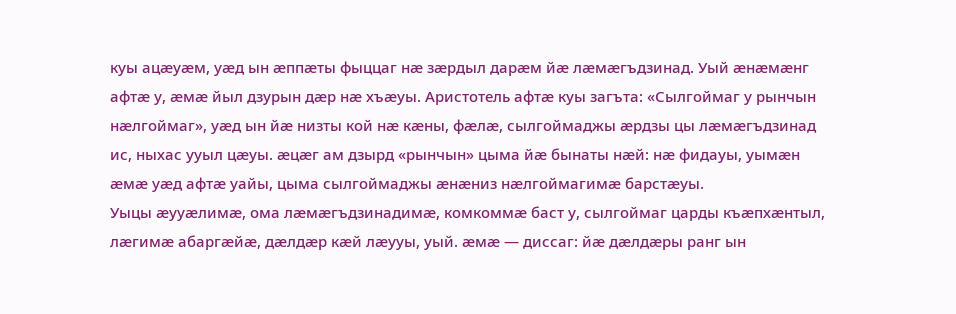куы ацæуæм, уæд ын æппæты фыццаг нæ зæрдыл дарæм йæ лæмæгъдзинад. Уый æнæмæнг афтæ у, æмæ йыл дзурын дæр нæ хъæуы. Аристотель афтæ куы загъта: «Сылгоймаг у рынчын нæлгоймаг», уæд ын йæ низты кой нæ кæны, фæлæ, сылгоймаджы æрдзы цы лæмæгъдзинад ис, ныхас ууыл цæуы. æцæг ам дзырд «рынчын» цыма йæ бынаты нæй: нæ фидауы, уымæн æмæ уæд афтæ уайы, цыма сылгоймаджы æнæниз нæлгоймагимæ барстæуы.
Уыцы æууæлимæ, ома лæмæгъдзинадимæ, комкоммæ баст у, сылгоймаг царды къæпхæнтыл, лæгимæ абаргæйæ, дæлдæр кæй лæууы, уый. æмæ — диссаг: йæ дæлдæры ранг ын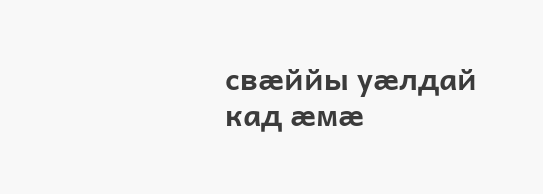свæййы уæлдай кад æмæ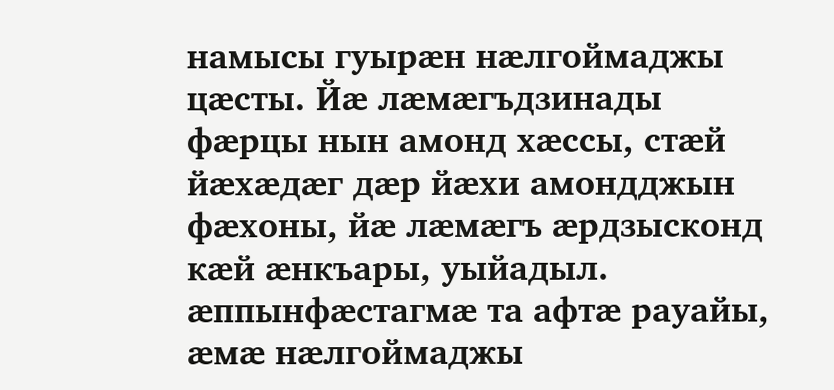намысы гуырæн нæлгоймаджы цæсты. Йæ лæмæгъдзинады фæрцы нын амонд хæссы, стæй йæхæдæг дæр йæхи амондджын фæхоны, йæ лæмæгъ æрдзысконд кæй æнкъары, уыйадыл. æппынфæстагмæ та афтæ рауайы, æмæ нæлгоймаджы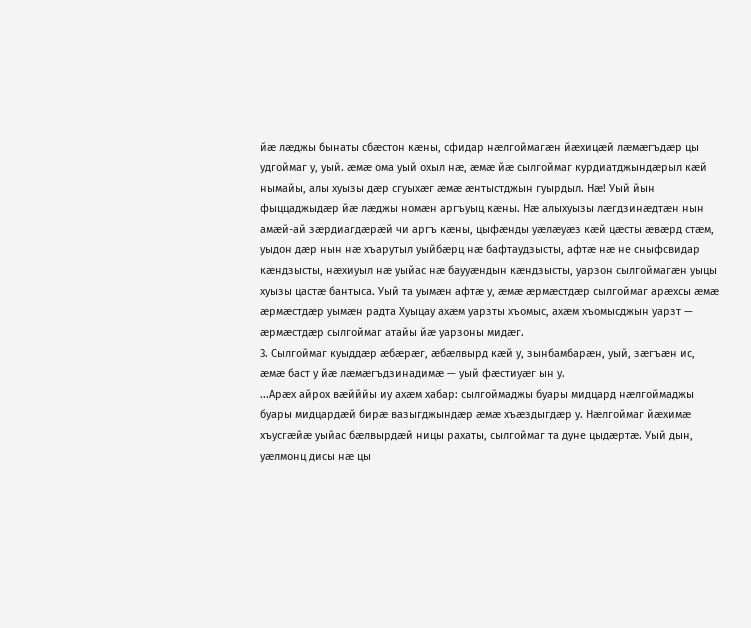йæ лæджы бынаты сбæстон кæны, сфидар нæлгоймагæн йæхицæй лæмæгъдæр цы удгоймаг у, уый. æмæ ома уый охыл нæ, æмæ йæ сылгоймаг курдиатджындæрыл кæй нымайы, алы хуызы дæр сгуыхæг æмæ æнтыстджын гуырдыл. Нæ! Уый йын фыццаджыдæр йæ лæджы номæн аргъуыц кæны. Нæ алыхуызы лæгдзинæдтæн нын амæй-ай зæрдиагдæрæй чи аргъ кæны, цыфæнды уæлæуæз кæй цæсты æвæрд стæм, уыдон дæр нын нæ хъарутыл уыйбæрц нæ бафтаудзысты, афтæ нæ не сныфсвидар кæндзысты, нæхиуыл нæ уыйас нæ баууæндын кæндзысты, уарзон сылгоймагæн уыцы хуызы цастæ бантыса. Уый та уымæн афтæ у, æмæ æрмæстдæр сылгоймаг арæхсы æмæ æрмæстдæр уымæн радта Хуыцау ахæм уарзты хъомыс, ахæм хъомысджын уарзт — æрмæстдæр сылгоймаг атайы йæ уарзоны мидæг.
3. Сылгоймаг куыддæр æбæрæг, æбæлвырд кæй у, зынбамбарæн, уый, зæгъæн ис, æмæ баст у йæ лæмæгъдзинадимæ — уый фæстиуæг ын у.
...Арæх айрох вæйййы иу ахæм хабар: сылгоймаджы буары мидцард нæлгоймаджы буары мидцардæй бирæ вазыгджындæр æмæ хъæздыгдæр у. Нæлгоймаг йæхимæ хъусгæйæ уыйас бæлвырдæй ницы рахаты, сылгоймаг та дуне цыдæртæ. Уый дын, уæлмонц дисы нæ цы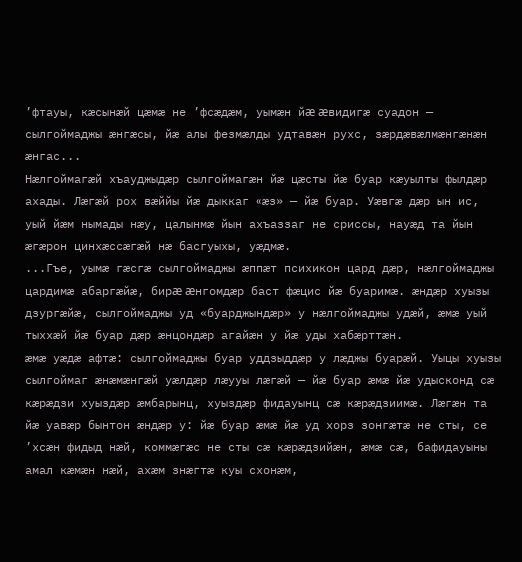’фтауы, кæсынæй цæмæ не ’фсæдæм, уымæн йæ æвидигæ суадон — сылгоймаджы æнгæсы, йæ алы фезмæлды удтавæн рухс, зæрдæвæлмæнгæнæн æнгас...
Нæлгоймагæй хъауджыдæр сылгоймагæн йæ цæсты йæ буар кæуылты фылдæр ахады. Лæгæй рох вæййы йæ дыккаг «æз» — йæ буар. Уæвгæ дæр ын ис, уый йæм нымады нæу, цалынмæ йын ахъаззаг не сриссы, науæд та йын æгæрон цинхæссæгæй нæ басгуыхы, уæдмæ.
...Гъе, уымæ гæсгæ сылгоймаджы æппæт психикон цард дæр, нæлгоймаджы цардимæ абаргæйæ, бирæ æнгомдæр баст фæцис йæ буаримæ. æндæр хуызы дзургæйæ, сылгоймаджы уд «буарджындæр» у нæлгоймаджы удæй, æмæ уый тыххæй йæ буар дæр æнцондæр агайæн у йæ уды хабæрттæн.
æмæ уæдæ афтæ: сылгоймаджы буар уддзыддæр у лæджы буарæй. Уыцы хуызы сылгоймаг æнæмæнгæй уæлдæр лæууы лæгæй — йæ буар æмæ йæ удысконд сæ кæрæдзи хуыздæр æмбарынц, хуыздæр фидауынц сæ кæрæдзиимæ. Лæгæн та йæ уавæр бынтон æндæр у: йæ буар æмæ йæ уд хорз зонгæтæ не сты, се ’хсæн фидыд нæй, коммæгæс не сты сæ кæрæдзийæн, æмæ сæ, бафидауыны амал кæмæн нæй, ахæм знæгтæ куы схонæм,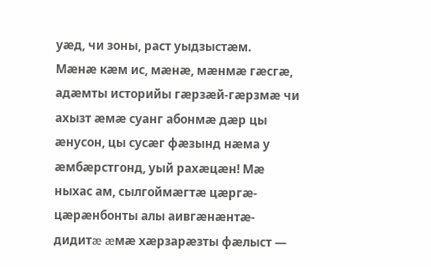уæд, чи зоны, раст уыдзыстæм.
Мæнæ кæм ис, мæнæ, мæнмæ гæсгæ, адæмты историйы гæрзæй-гæрзмæ чи ахызт æмæ суанг абонмæ дæр цы æнусон, цы сусæг фæзынд нæма у æмбæрстгонд, уый рахæцæн! Мæ ныхас ам, сылгоймæгтæ цæргæ-цæрæнбонты алы аивгæнæнтæ-дидитæ æмæ хæрзарæзты фæлыст —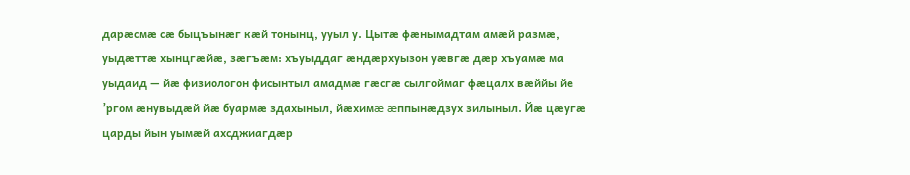дарæсмæ сæ быцъынæг кæй тонынц, ууыл у. Цытæ фæнымадтам амæй размæ, уыдæттæ хынцгæйæ, зæгъæм: хъуыддаг æндæрхуызон уæвгæ дæр хъуамæ ма уыдаид — йæ физиологон фисынтыл амадмæ гæсгæ сылгоймаг фæцалх вæййы йе ’ргом æнувыдæй йæ буармæ здахыныл, йæхимæ æппынæдзух зилыныл. Йæ цæугæ царды йын уымæй ахсджиагдæр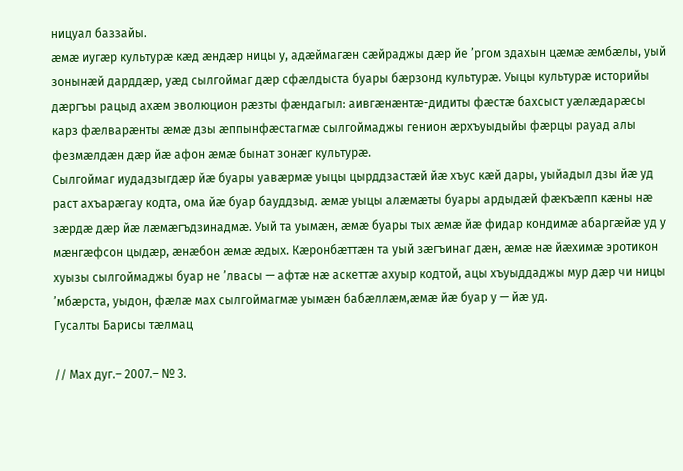ницуал баззайы.
æмæ иугæр культурæ кæд æндæр ницы у, адæймагæн сæйраджы дæр йе ’ргом здахын цæмæ æмбæлы, уый зонынæй дарддæр, уæд сылгоймаг дæр сфæлдыста буары бæрзонд культурæ. Уыцы культурæ историйы дæргъы рацыд ахæм эволюцион рæзты фæндагыл: аивгæнæнтæ-дидиты фæстæ бахсыст уæлæдарæсы карз фæлварæнты æмæ дзы æппынфæстагмæ сылгоймаджы генион æрхъуыдыйы фæрцы рауад алы фезмæлдæн дæр йæ афон æмæ бынат зонæг культурæ.
Сылгоймаг иудадзыгдæр йæ буары уавæрмæ уыцы цырддзастæй йæ хъус кæй дары, уыйадыл дзы йæ уд раст ахъарæгау кодта, ома йæ буар бауддзыд. æмæ уыцы алæмæты буары ардыдæй фæкъæпп кæны нæ зæрдæ дæр йæ лæмæгъдзинадмæ. Уый та уымæн, æмæ буары тых æмæ йæ фидар кондимæ абаргæйæ уд у мæнгæфсон цыдæр, æнæбон æмæ æдых. Кæронбæттæн та уый зæгъинаг дæн, æмæ нæ йæхимæ эротикон хуызы сылгоймаджы буар не ’лвасы — афтæ нæ аскеттæ ахуыр кодтой, ацы хъуыддаджы мур дæр чи ницы ’мбæрста, уыдон, фæлæ мах сылгоймагмæ уымæн бабæллæм,æмæ йæ буар у — йæ уд.
Гусалты Барисы тæлмац

// Мах дуг.– 2007.– № 3.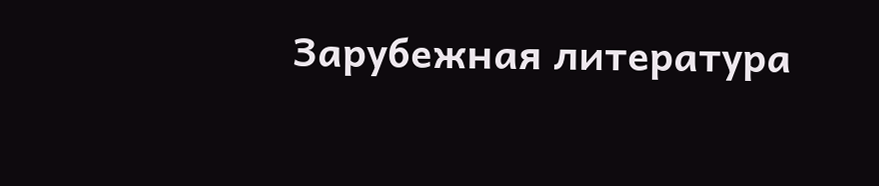Зарубежная литература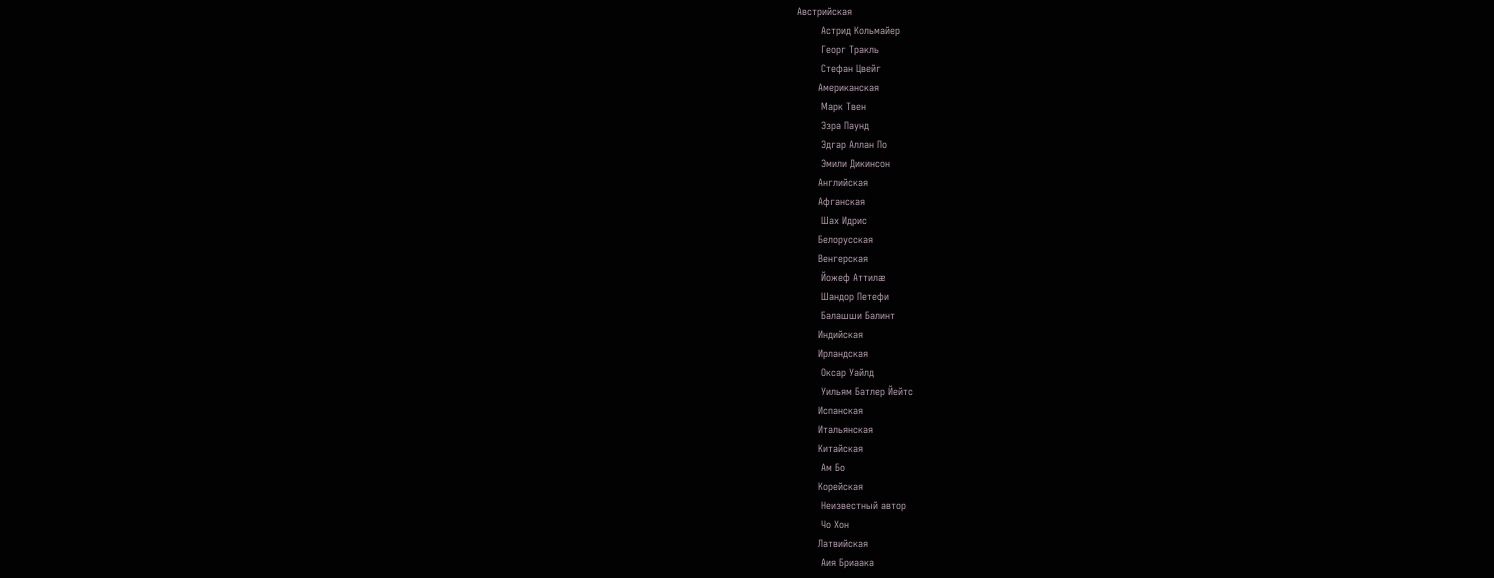Австрийская
        Астрид Кольмайер
        Георг Тракль
        Стефан Цвейг
       Американская
        Марк Твен
        Эзра Паунд
        Эдгар Аллан По
        Эмили Дикинсон
       Английская
       Афганская
        Шах Идрис
       Белорусская
       Венгерская
        Йожеф Аттилæ
        Шандор Петефи
        Балашши Балинт
       Индийская
       Ирландская
        Оксар Уайлд
        Уильям Батлер Йейтс
       Испанская
       Итальянская
       Китайская
        Ам Бо
       Корейская
        Неизвестный автор
        Чо Хон
       Латвийская
        Аия Бриаака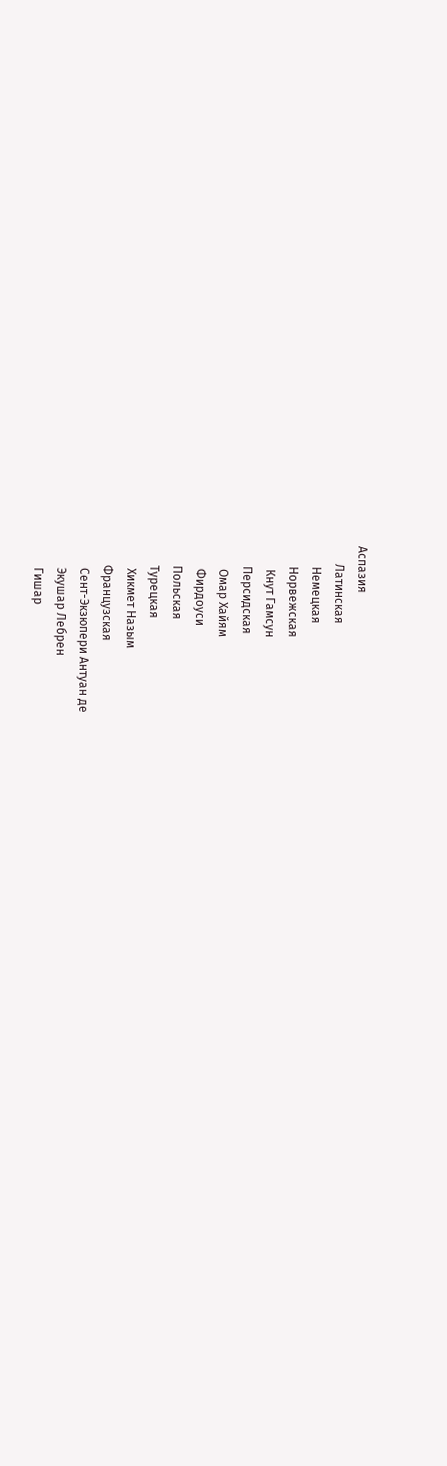Аспазия
      Латинская
       Немецкая
       Норвежская
        Кнут Гамсун
       Персидская
        Омар Хайям
        Фирдоуси
       Польская
       Турецкая
        Хикмет Назым
       Французская
        Сент-Экзюпери Антуан де
        Экушар Лебрен
        Гишар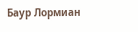Баур Лормиан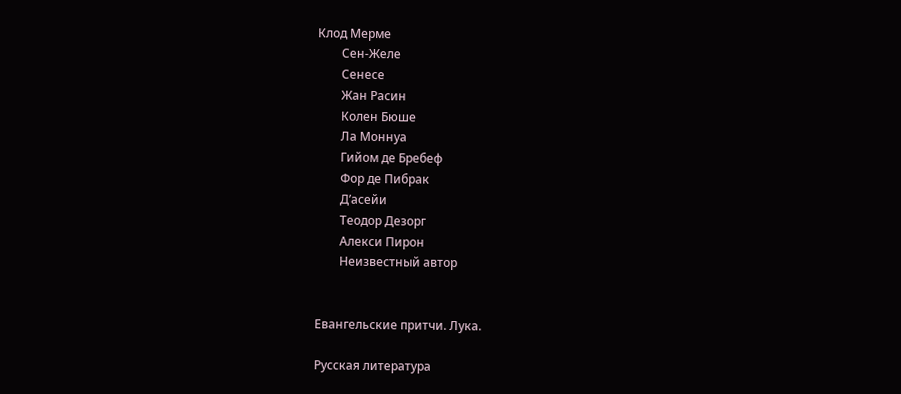Клод Мерме
        Сен-Желе
        Сенесе
        Жан Расин
        Колен Бюше
        Ла Моннуа
        Гийом де Бребеф
        Фор де Пибрак
        Д’асейи
        Теодор Дезорг
        Алекси Пирон
        Неизвестный автор


Евангельские притчи. Лука.

Русская литература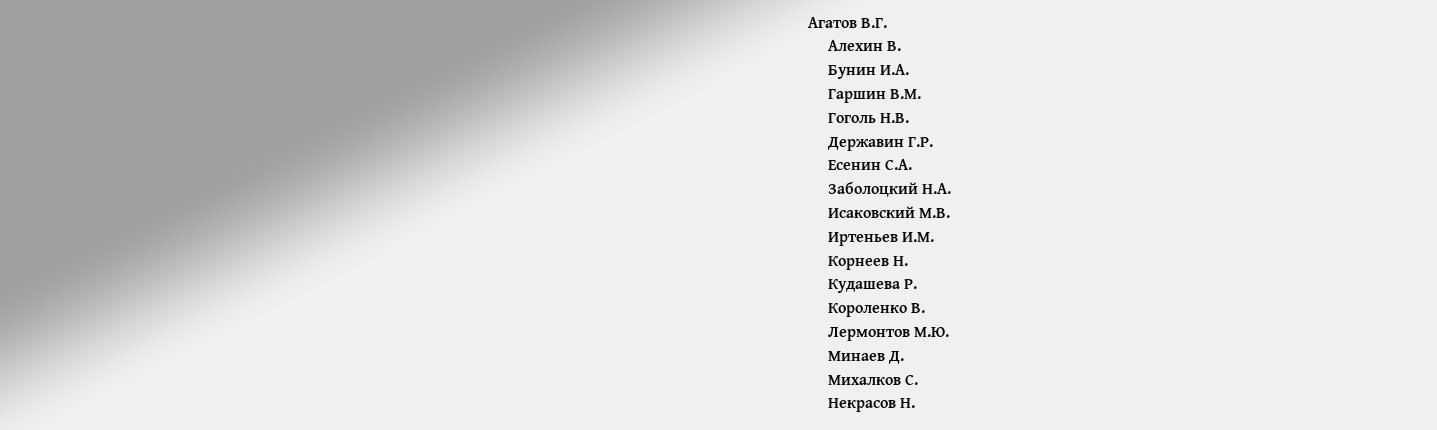Агатов В.Г.
     Алехин В.
     Бунин И.А.
     Гаршин В.М.
     Гоголь Н.В.
     Державин Г.Р.
     Есенин С.А.
     Заболоцкий Н.А.
     Исаковский М.В.
     Иртеньев И.М.
     Корнеев Н.
     Кудашева Р.
     Короленко В.
     Лермонтов М.Ю.
     Минаев Д.
     Михалков С.
     Некрасов Н.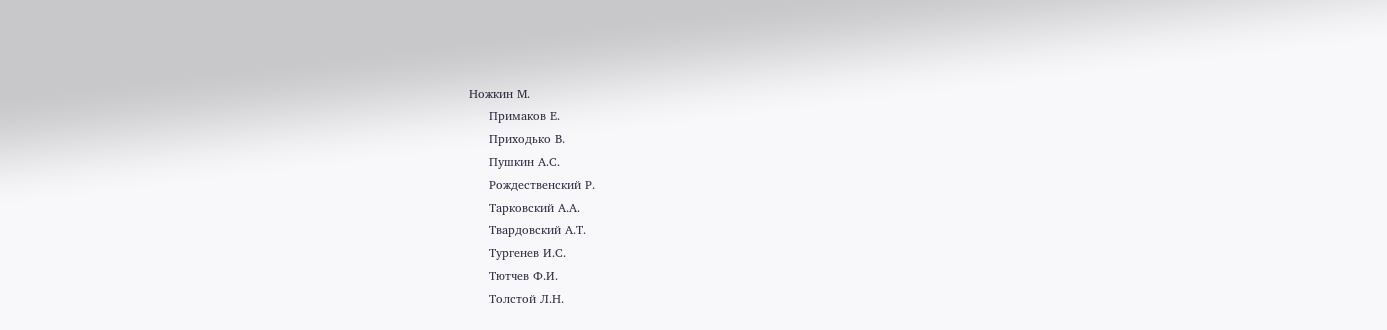Ножкин М.
     Примаков Е.
     Приходько В.
     Пушкин А.С.
     Рождественский Р.
     Тарковский А.А.
     Твардовский А.Т.
     Тургенев И.С.
     Тютчев Ф.И.
     Толстой Л.Н.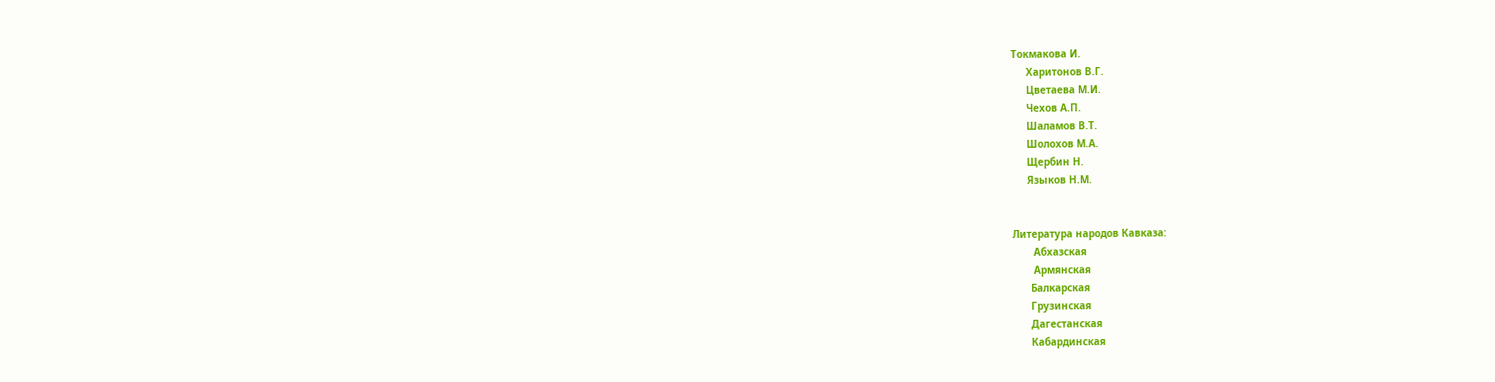Токмакова И.
     Харитонов В.Г.
     Цветаева М.И.
     Чехов А.П.
     Шаламов В.Т.
     Шолохов М.А.
     Щербин Н.
     Языков Н.М.


Литература народов Кавказа:
       Абхазская
       Армянская
      Балкарская
      Грузинская
      Дагестанская
      Кабардинская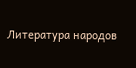Литература народов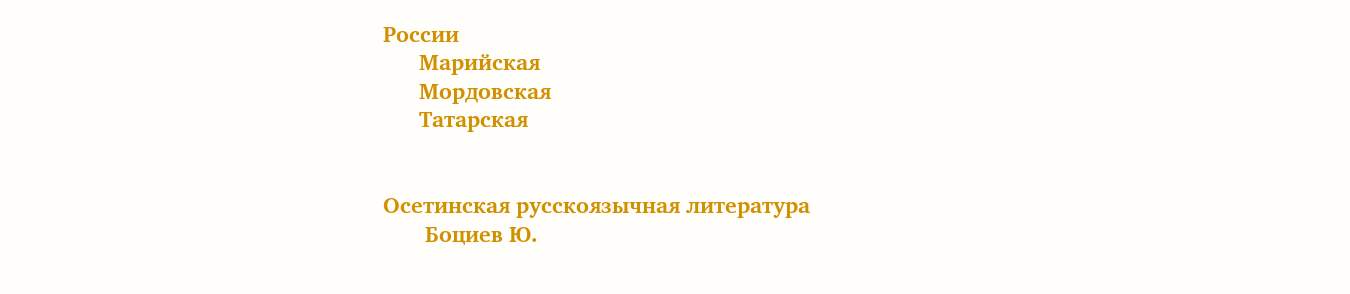России
      Марийская
      Мордовская
      Татарская


Осетинская русскоязычная литература
       Боциев Ю.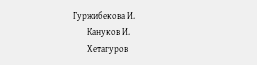Гуржибекова И.
       Кануков И.
       Хетагуров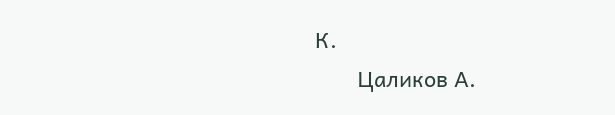К.
       Цаликов А.